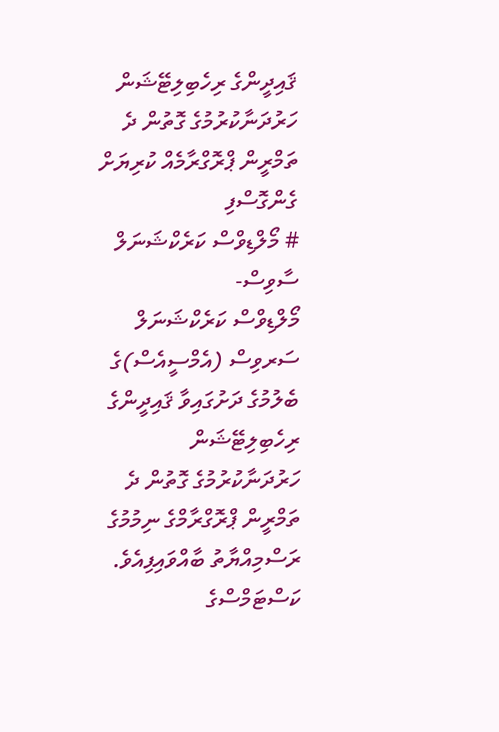ޤައިދީންގެ ރިހެބިލިޓޭޝަން ހަރުދަނާކުރުމުގެ ގޮތުން ދެ ތަމްރީން ޕްރޮގްރާމެއް ކުރިޔަށް ގެންގޮސްފި
# މޯލްޑިވްސް ކަރެކްޝަނަލް ސާވިސް-
މޯލްޑިވްސް ކަރެކްޝަނަލް ސަރވިސް (އެމްސީއެސް)ގެ ބެލުމުގެ ދަށުގައިވާ ޤައިދީންގެ ރިހެބިލިޓޭޝަން ހަރުދަނާކުރުމުގެ ގޮތުން ދެ ތަމްރީން ޕްރޮގްރާމްގެ ނިމުމުގެ ރަސްމިއްޔާތު ބާއްވައިފިއެވެ.
ކަސްޓަމްސްގެ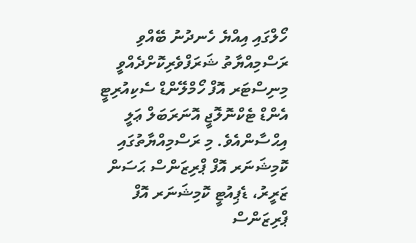ހޯލްގައި އިއްޔެ ހެނދުނު ބޭއްވި ރަސްމިއްޔާތު ޝަރަފްވެރިކޮށްދެއްވީ މިނިސްޓަރ އޮފް ހޯމްލޭންޑް ސެކިއުރިޓީ އެންޑް ޓެކްނޮލޮޖީ އޮނަރަބަލް ޢަލީ އިޙްސާންއެވެ. މި ރަސްމިއްޔާތުގައި ކޮމިޝަނަރ އޮފް ޕްރިޒަންސް ޙަސަން ޒަރީރު، ޑެޕިއުޓީ ކޮމިޝަނަރ އޮފް ޕްރިޒަންސް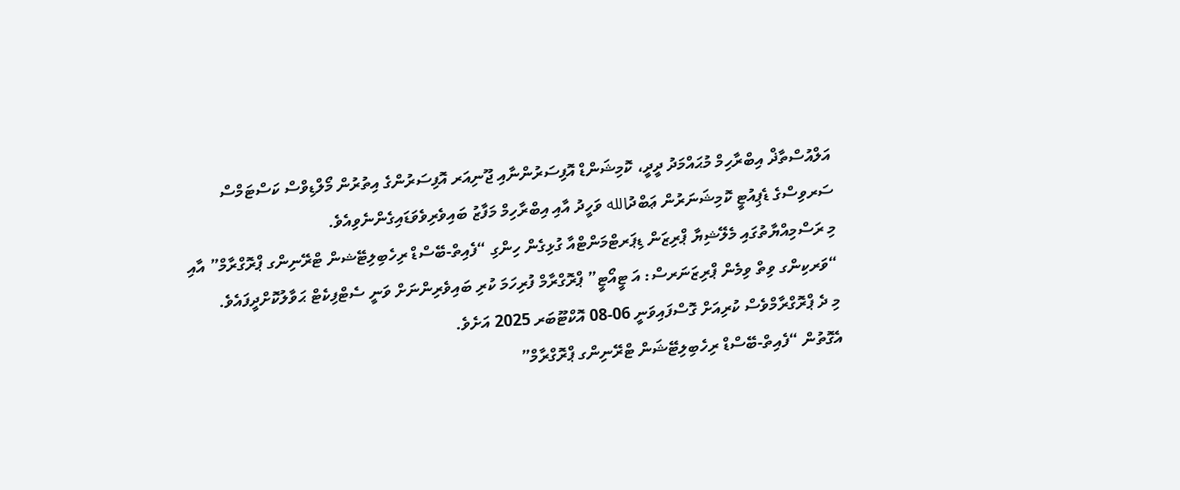އަލްއުސްތާޛް އިބްރާހިމް މުޙައްމަދު ދީދީ، ކޮމިޝަންޑް އޮފިސަރުންނާއި ޖޫނިއަރ އޮފިސަރުންގެ އިތުރުން މޯލްޑިވްސް ކަސްޓަމްސް ސަރވިސްގެ ޑެޕިއުޓީ ކޮމިޝަނަރުން ޢަބްދުالله ވަހީދު އާއި އިބްރާހިމް މަފާޒު ބައިވެރިވެވަޑައިގެންނެވިއެވެ.
މި ރަސްމިއްޔާތުގައި މެލޭޝިޔާ ޕްރިޒަން ޑިޕަރޓްމަންޓްއާ ގުޅިގެން ހިންގި “ފެއިތް-ބޭސްޑް ރިހެބިލިޓޭޝން ޓްރޭނިންގ ޕްރޮގްރާމް” އާއި “ވަރކިންގ ވިތް ވިމެން ޕްރިޒަނަރސް: އަ ޓީއޯޓީ” ޕްރޮގްރާމް ފުރިހަމަ ކުރި ބައިވެރިންނަށް ވަނީ ސެޓްފިކެޓް ޙަވާލުކޮށްދީފައެވެ.
މި ދެ ޕްރޮގްރާމްވެސް ކުރިއަށް ގޮސްފައިވަނީ 06-08 އޮކްޓޫބަރ 2025 އަށެވެ.
އެގޮތުން “ފެއިތް-ބޭސްޑް ރިހެބިލިޓޭޝަން ޓްރޭނިންގ ޕްރޮގްރާމް”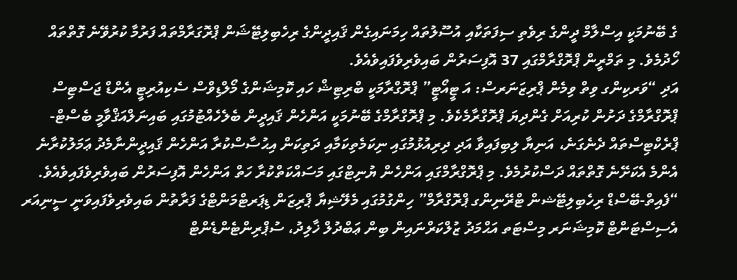ގެ ބޭނުމަކީ އިސްލާމް ދީންގެ ރިވެތި ސިފަތަކާއި އުސޫލުތައް ހިމަނައިގެން ޤައިދީންގެ ރިހެބިލިޓޭޝަން ޕްރޮގަރާމްތައް ފަރުމާ ކުރުވޭނެ ގޮތްތައް ހޯދުމެވެ. މި ތަމްރީން ޕްރޮގްރާމްގައި 37 އޮފިސަރުން ބައިވެރިވެފައިވެއެވެ.
އަދި “ވަރކިންގ ވިތް ވިމެން ޕްރިޒަނަރސް: އަ ޓީއޯޓީ” ޕްރޮގްރާމަކީ ބްރިޓިޝް ހައި ކޮމިޝަންގެ މޯލްޑިވްސް ސެކިއުރިޓީ އެންޑް ޖަސްޓިސް ޕްރޮގްރާމްގެ ދަށުން ކުރިއަށް ގެންދިޔަ ޕްރޮގްރާމެކެވެ. މި ޕްރޮގްރާމްގެ ބޭނުމަކީ އަންހެން ޤައިދީން ބެލެހެއްޓުމުގައި ބައިނަލްއަޤްވާމީ ބެސްޓް-ޕްރެކްޓިސްތައް ދެނެގަނެ، އަނިޔާ ލިބިފައިވާ އަދި ދިރިއުޅުމުގައި ނިކަމެތިކަމާއި ދަތިކަން އިޙުސާސްކުރާ އަންހެން ޤައިދީންނާމެދު ޢަމަލުކުރާނެ އެންމެ އެކަށޭނެ ގޮތްތައް ދަސްކުރުމެވެ. މި ޕްރޮގްރާމްގައި އަންހެން ޔުނިޓްގައި މަސައްކަތްކުރާ ހަތް އަންހެން އޮފިސަރުން ބައިވެރިވެފައިވެއެވެ.
“ފެއިތް-ބޭސްޑް ރިހެބިލިޓޭޝން ޓްރޭނިންގ ޕްރޮގްރާމް” ހިންގުމުގައި މެލޭޝިޔާ ޕްރިޒަން ޑިޕަރޓްމަންޓްގެ ފަރާތުން ބައިވެރިވެފައިވަނީ ސީނިއަރ އެސިސްޓަންޓް ކޮމިޝަނަރ މިސްޓަތ އަޙްމަދު ޒުލްކަރްނައިން ބިން ޢަބްދުލް ޚާލިދު، ސުޕްރިންޓެންޑެންޓް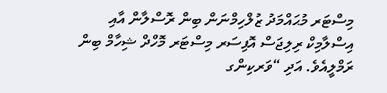މިސްޓަރ މުޙައްމަދު ޒުލްހިމްނަން ބިން ރޮސްލާން އާއި އިސްލާމިކް ރިލިޖަސް އޮފިސަރ މިސްޓަރ މޮހްދް ޝިހާމް ބިން ރަމްލީއެވެ. އަދި “ވަރކިންގ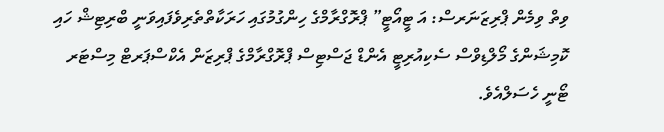ވިތް ވިމެން ޕްރިޒަނަރސް: އަ ޓީއޯޓީ” ޕްރޮގްރާމްގެ ހިންގުމުގައި ހަރަކާތްތެރިވެފައިވަނީ ބްރިޓިޝް ހައި ކޮމިޝަންގެ މޯލްޑިވްސް ސެކިއުރިޓީ އެންޑް ޖަސްޓިސް ޕްރޮގްރާމްގެ ޕްރިޒަން އެކްސްޕަރޓް މިސްޓަރ ޓޯނީ ހެސަލްއެވެ.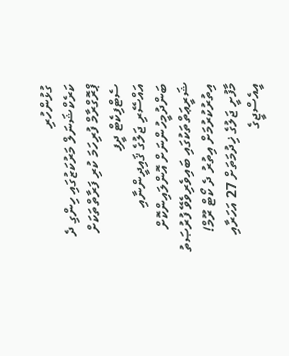ގުޅުންހުރި
ކަރެކްޝަނަލް މަރުކަޒުގައި ހިންގި ދެ ޕްރޮގްރާމް ފުރިހަމަ ކުރި ފަރާތްތަކަށް ސެޓްފިކެޓް ދީފި
އައްސޭރި ޖަލުގެ ޤައިދީންނާއި ބަންދުމީހުންނަށް އޮންލައިންކޮށް ޝަރީޢަތްތަކުގައި ބައިވެރިވެވޭ ފުރުޞަތު އިތުރުކުރުމަށް އިތުރު ދެ ކޯޓް ރޫމް!
މާފުށީ ޖަލުގެ ޚިދުމަތަށް 27 އަހަރާއި އީއެސްޖީގެ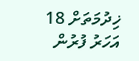ޚިދުމަތަށް 18 އަހަރު ފުރުން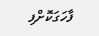ފާހަގަކޮށްފި